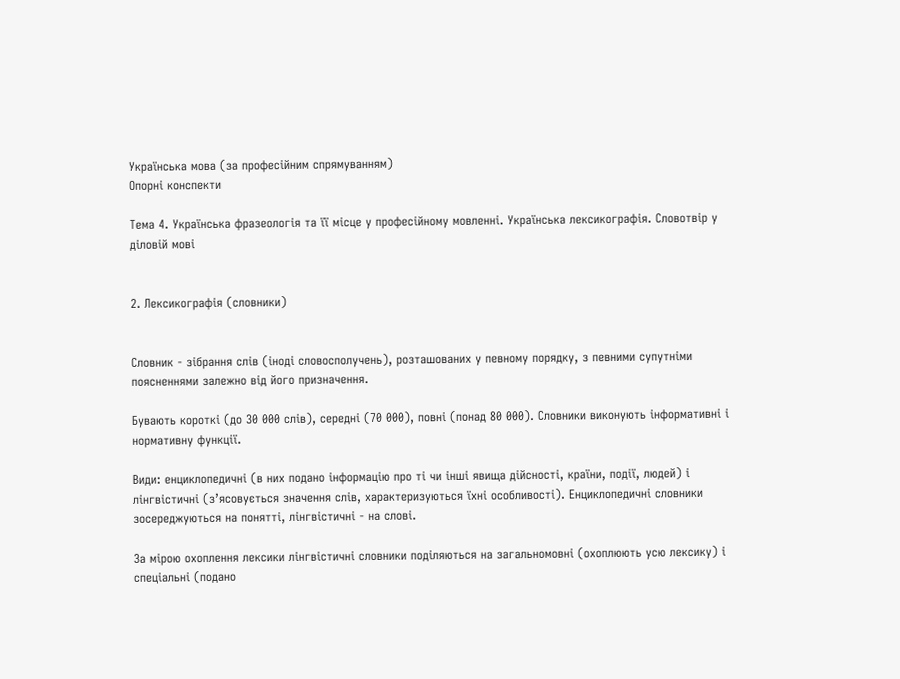Українська мова (за професійним спрямуванням)
Опорні конспекти

Тема 4. Українська фразеологія та її місце у професійному мовленні. Українська лексикографія. Словотвір у діловій мові


2. Лексикографія (словники)


Словник - зібрання слів (іноді словосполучень), розташованих у певному порядку, з певними супутніми поясненнями залежно від його призначення.

Бувають короткі (до 30 000 слів), середні (70 000), повні (понад 80 000). Словники виконують інформативні і нормативну функції.

Види: енциклопедичні (в них подано інформацію про ті чи інші явища дійсності, країни, події, людей) і лінгвістичні (з’ясовується значення слів, характеризуються їхні особливості). Енциклопедичні словники зосереджуються на понятті, лінгвістичні - на слові.

За мірою охоплення лексики лінгвістичні словники поділяються на загальномовні (охоплюють усю лексику) і спеціальні (подано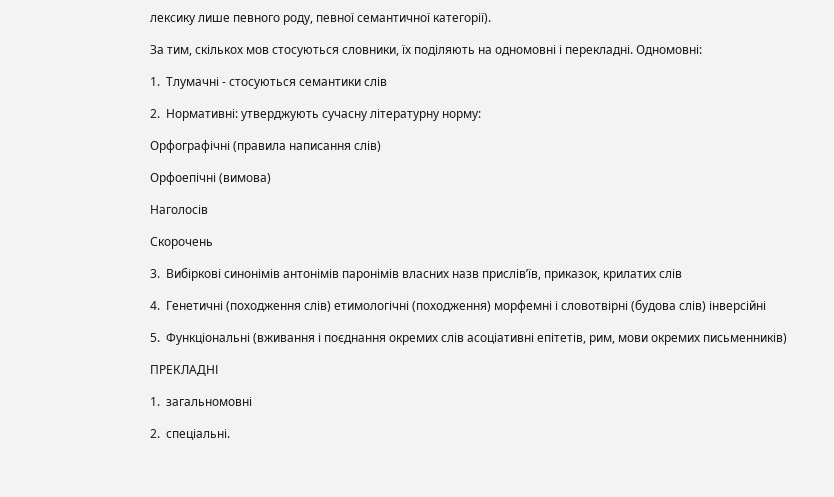лексику лише певного роду, певної семантичної категорії).

За тим, скількох мов стосуються словники, їх поділяють на одномовні і перекладні. Одномовні:

1.  Тлумачні - стосуються семантики слів

2.  Нормативні: утверджують сучасну літературну норму:

Орфографічні (правила написання слів)

Орфоепічні (вимова)

Наголосів

Скорочень

3.  Вибіркові синонімів антонімів паронімів власних назв прислів’їв, приказок, крилатих слів

4.  Генетичні (походження слів) етимологічні (походження) морфемні і словотвірні (будова слів) інверсійні

5.  Функціональні (вживання і поєднання окремих слів асоціативні епітетів, рим, мови окремих письменників)

ПРЕКЛАДНІ

1.  загальномовні

2.  спеціальні.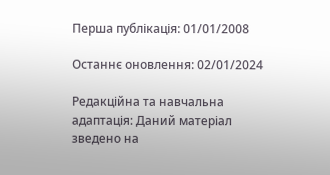Перша публікація: 01/01/2008

Останнє оновлення: 02/01/2024

Редакційна та навчальна адаптація: Даний матеріал зведено на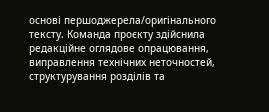основі першоджерела/оригінального тексту. Команда проєкту здійснила редакційне оглядове опрацювання, виправлення технічних неточностей, структурування розділів та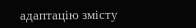адаптацію змісту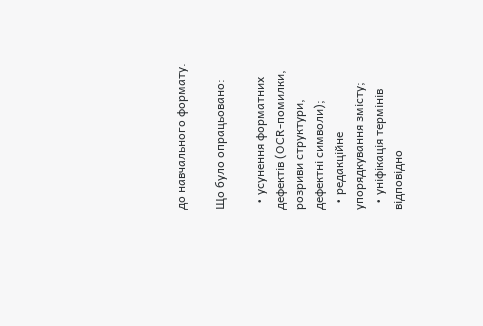до навчального формату.

Що було опрацьовано:

  • усунення форматних дефектів (OCR-помилки, розриви структури, дефектні символи);
  • редакційне упорядкування змісту;
  • уніфікація термінів відповідно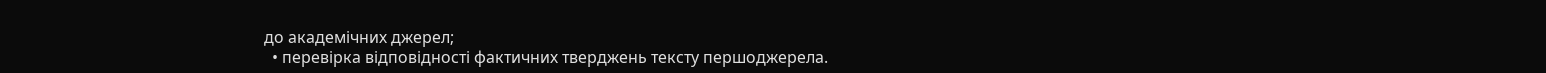до академічних джерел;
  • перевірка відповідності фактичних тверджень тексту першоджерела.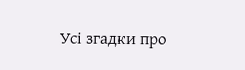Усі згадки про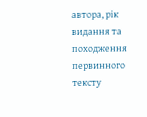автора, рік видання та походження первинного тексту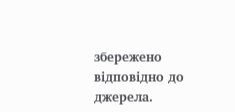збережено відповідно до джерела.